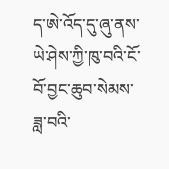ད་ཨེ་འོད་དུ་ཞུ་ནས་ཡེ་ཤེས་ཀྱི་ཁུ་བའི་ངོ་བོ་བྱང་ཆུབ་སེམས་ཟླ་བའི་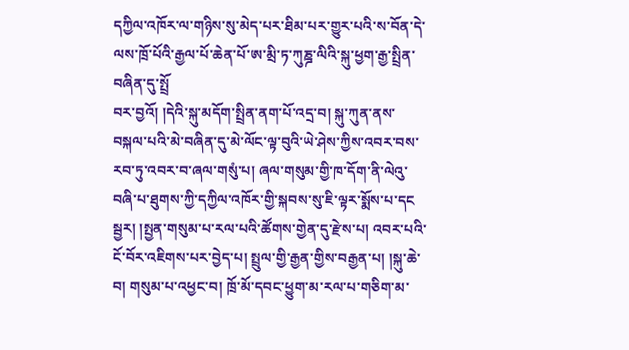དཀྱིལ་འཁོར་ལ་གཉིས་སུ་མེད་པར་ཐིམ་པར་གྱུར་པའི་ས་བོན་དེ་ལས་ཁྲོ་པོའི་རྒྱལ་པོ་ཆེན་པོ་ཨ་མྲི་ཏ་ཀུཎྜ་ལིའི་སྐུ་ཕྱག་རྒྱ་སྤྲིན་བཞིན་དུ་སྤྲོ
བར་བྱའོ། །དེའི་སྐུ་མདོག་སྤྲིན་ནག་པོ་འདྲ་བ། སྐུ་ཀུན་ནས་བསྐལ་པའི་མེ་བཞིན་དུ་མེ་ལོང་ལྟ་བུའི་ཡེ་ཤེས་ཀྱིས་འབར་བས་རབ་ཏུ་འབར་བ་ཞལ་གསུཾ་པ། ཞལ་གསུམ་གྱི་ཁ་དོག་ནི་ལེའུ་བཞི་པ་ཐུགས་ཀྱི་དཀྱིལ་འཁོར་གྱི་སྐབས་སུ་ཇི་ལྟར་སྨོས་པ་དང
སྦྱར། །སྤྱན་གསུམ་པ་རལ་པའི་ཚོགས་གྱེན་དུ་རྫེས་པ། འབར་པའི་ངོ་བོར་འཇིགས་པར་བྱེད་པ། སྤྲུལ་གྱི་རྒྱན་གྱིས་བརྒྱན་པ། །སྐུ་ཆེ་བ། གསུམ་པ་འཕྱང་བ། ཁྲོ་མོ་དབང་ཕྱུག་མ་རལ་པ་གཅིག་མ་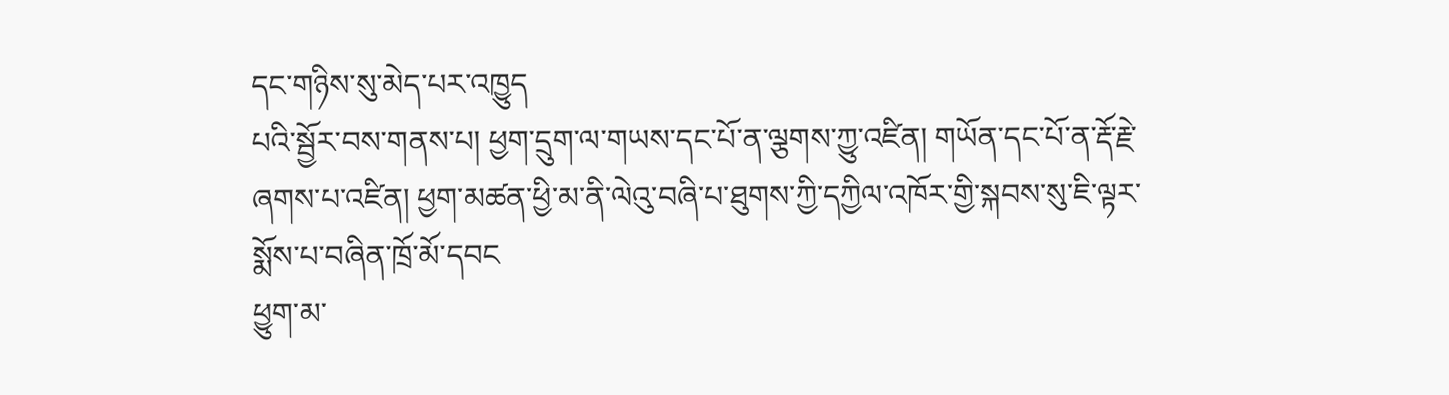དང་གཉིས་སུ་མེད་པར་འཁྱུད
པའི་སྦྱོར་བས་གནས་པ། ཕྱག་དྲུག་ལ་གཡས་དང་པོ་ན་ལྕགས་ཀྱུ་འཛིན། གཡོན་དང་པོ་ན་རྡོ་རྗེ་ཞགས་པ་འཛིན། ཕྱག་མཚན་ཕྱི་མ་ནི་ལེའུ་བཞི་པ་ཐུགས་ཀྱི་དཀྱིལ་འཁོར་གྱི་སྐབས་སུ་ཇི་ལྟར་སྨོས་པ་བཞིན་ཁྲོ་མོ་དབང
ཕྱུག་མ་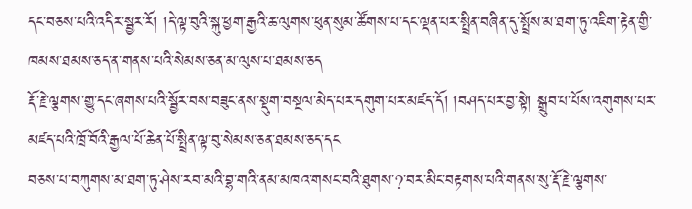དང་བཅས་པའི་འདིར་སྦྱར་རོ། །དེ་ལྟ་བུའི་སྐུ་ཕྱག་རྒྱའི་ཆ་ལུགས་ཕུན་སུམ་ཚོགས་པ་དང་ལྡན་པར་སྤྲིན་བཞིན་དུ་སྤྲོས་མ་ཐག་ཏུ་འཇིག་རྟེན་གྱི་ཁམས་ཐམས་ཅད་ན་གནས་པའི་སེམས་ཅན་མ་ལུས་པ་ཐམས་ཅད
རྡོ་རྗེ་ལྕགས་གྱུ་དང་ཞགས་པའི་སྦྱོར་བས་བཟུང་ནས་སྡུག་བསྔལ་མེད་པར་དགུག་པར་མཛད་དོ། །བཤད་པར་བྱ་སྟེ། སྒྲུབ་པ་པོས་འགུགས་པར་མཛད་པའི་ཁྲོ་བོའི་རྒྱལ་པོ་ཆེན་པོ་སྤྲིན་ལྟ་བུ་སེམས་ཅན་ཐམས་ཅད་དང
བཅས་པ་བཀུགས་མ་ཐག་ཏུ་ཤེས་རབ་མའི་བྷ་གའི་ནམ་མཁའ་གསང་བའི་ཐུགས་?་བར་མིང་བརྟགས་པའི་གནས་སུ་རྡོ་རྗེ་ལྕགས་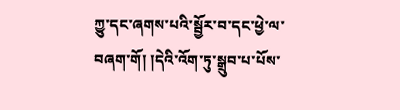ཀྱུ་དང་ཞགས་པའི་སྦྱོར་བ་དང་ཕྱེ་ལ་བཞག་གོ། །དེའི་འོག་ཏུ་སྒྲུབ་པ་པོས་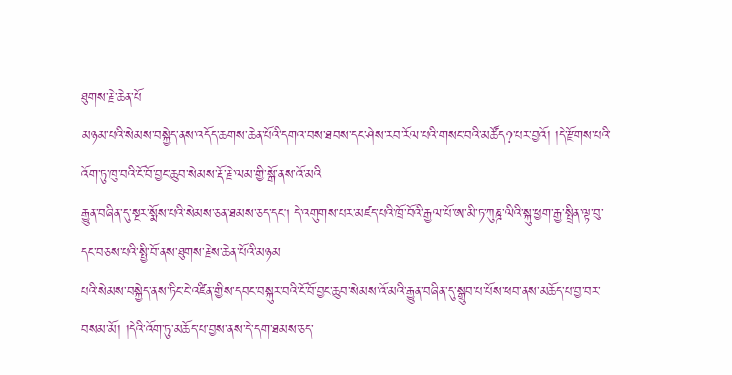ཐུགས་རྗེ་ཆེན་པོ
མཉམ་པའི་སེམས་བསྐྱེད་ནས་འདོད་ཆགས་ཆེན་པོའི་དགའ་བས་ཐབས་དང་ཤེས་རབ་རོལ་པའི་གསང་བའི་མཚོད?་པར་བྱའོ། །དེ་རྫོགས་པའི་འོག་ཏུ་ཁུ་བའི་ངོ་བོ་བྱང་ཆུབ་སེམས་རྡོ་རྗེ་ལམ་གྱི་སྒོ་ནས་འོ་མའི
རྒྱུན་བཞིན་དུ་སྔར་སྨོས་པའི་སེམས་ཅན་ཐམས་ཅད་དང། དེ་འགུགས་པར་མཛད་པའི་ཁྲོ་བོའི་རྒྱལ་པོ་ཨ་མི་ཏ་ཀུཎྜ་ལིའི་སྐུ་ཕྱག་རྒྱ་སྤྲིན་ལྟ་བུ་དང་བཅས་པའི་སྤྱི་བོ་ནས་ཐུགས་རྗེས་ཆེན་པོའི་མཉམ
པའི་སེམས་བསྐྱེད་ནས་ཏིང་ངེ་འཛིན་གྱིས་དབང་བསྐུར་བའི་ངོ་བོ་བྱང་ཆུབ་སེམས་འོ་མའི་རྒྱུན་བཞིན་དུ་སྒྲུབ་པ་པོས་ཕབ་ནས་མཆོད་པ་བྱ་བར་བསམ་མོ། །དེའི་འོག་ཏུ་མཆོད་པ་བྱས་ནས་དེ་དག་ཐམས་ཅད་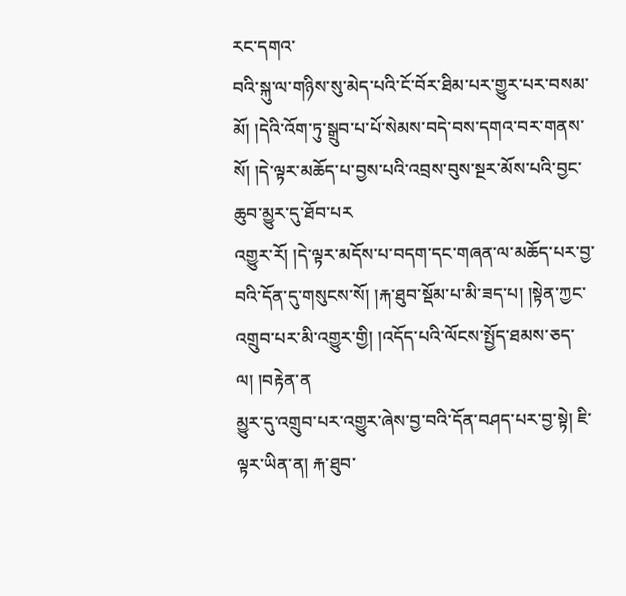རང་དགའ་
བའི་སྐུ་ལ་གཉིས་སུ་མེད་པའི་ངོ་བོར་ཐིམ་པར་གྱུར་པར་བསམ་མོ། །དེའི་འོག་ཏུ་སྒྲུབ་པ་པོ་སེམས་བདེ་བས་དགའ་བར་གནས་སོ། །དེ་ལྟར་མཆོད་པ་བྱས་པའི་འབྲས་བུས་སྔར་མོས་པའི་བྱང་ཆུབ་མྱུར་དུ་ཐོབ་པར
འགྱུར་རོ། །དེ་ལྟར་མདོས་པ་བདག་དང་གཞན་ལ་མཆོད་པར་བྱ་བའི་དོན་དུ་གསུངས་སོ། །རྐ་ཐུབ་སྡོམ་པ་མི་ཟད་པ། །སྟེན་ཀྱང་འགྲུབ་པར་མི་འགྱུར་གྱི། །འདོད་པའི་ལོངས་སྤྱོད་ཐམས་ཅད་ལ། །བརྟེན་ན
མྱུར་དུ་འགྲུབ་པར་འགྱུར་ཞེས་བྱ་བའི་དོན་བཤད་པར་བྱ་སྟེ། ཇི་ལྟར་ཡིན་ན། རྐ་ཐུབ་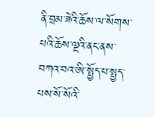ནི་བྲམ་ཟེའི་ཆོས་ལ་སོགས་པའི་ཆོས་ལྔའི་ནང་ནས་བཀའ་བའ་ཨི་སྤྱོད་པ་སྤྱད་པས་སོ་སོའི་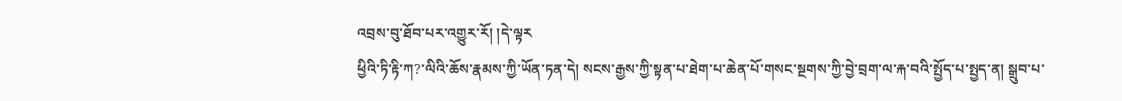འབྲས་བུ་ཐོབ་པར་འགྱུར་རོ། །དེ་ལྟར
ཕྱིའི་ཏི་རྟི་ཀ?་ལིའི་ཆོས་རྣམས་ཀྱི་ཡོན་ཏན་དེ། སངས་རྒྱས་ཀྱི་སྟན་པ་ཐེག་པ་ཆེན་པོ་གསང་སྔགས་ཀྱི་བྱེ་བྲག་ལ་རྐ་བའི་སྤྱོད་པ་སྤྱད་ན། སྒྲུབ་པ་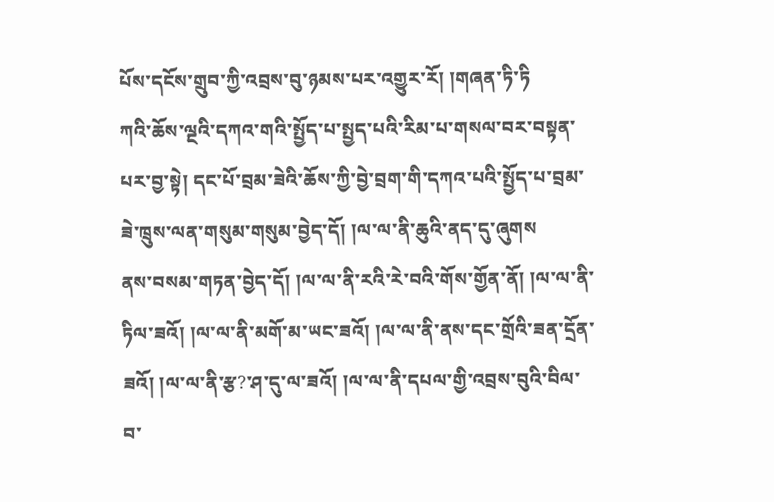པོས་དངོས་གྲུབ་ཀྱི་འབྲས་བུ་ཉམས་པར་འགྱུར་རོ། །གཞན་ཏི་ཏི
ཀའི་ཆོས་ལྔའི་དཀའ་གའི་སྤྱོད་པ་སྤྱད་པའི་རིམ་པ་གསལ་བར་བསྟན་པར་བྱ་སྟེ། དང་པོ་བྲམ་ཟེའི་ཆོས་ཀྱི་བྱེ་བྲག་གི་དཀའ་པའི་སྤྱོད་པ་བྲམ་ཟེ་ཁྲུས་ལན་གསུམ་གསུམ་བྱེད་དོ། །ལ་ལ་ནི་ཆུའི་ནད་དུ་ཞུགས
ནས་བསམ་གཏན་བྱེད་དོ། །ལ་ལ་ནི་རའི་རེ་བའི་གོས་གྱོན་ནོ། །ལ་ལ་ནི་ཏིལ་ཟའོ། །ལ་ལ་ནི་མགོ་མ་ཡང་ཟའོ། །ལ་ལ་ནི་ནས་དང་གྲོའི་ཟན་དྲོན་ཟའོ། །ལ་ལ་ནི་རྩ?་ཤ་དུ་ལ་ཟའོ། །ལ་ལ་ནི་དཔལ་གྱི་འབྲས་བུའི་བིལ་བ་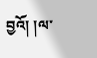བྱའོ། །ལ་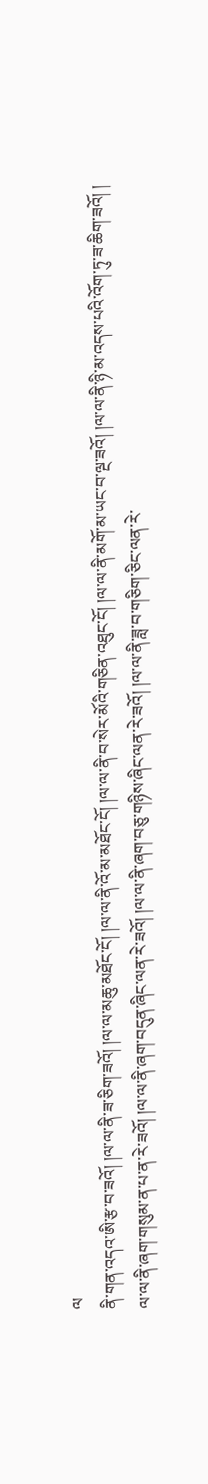ལ
ནི་གན་འདའ་ཨི་རྩ་བ་ཟའོ། །ལ་ལ་ནི་ཟ་ཅིག་ཟའོ། །ལ་ལ་མཆུ་མཐོང་ངོ། །ལ་ལ་ནི་འོ་མ་མཐོང་ངོ། །ལ་ལ་ནི་བ་སེར་མོའི་གཅིན་འཐུང་ངོ། །ལ་ལ་ནི་མགོ་མ་ཡང་བ་ལྔ་ཟའོ། །ལ་ལ་ནི་ཉི་མ་འདས་པའི་འོག་ཏུ་ཟ་ཆིག་ཟའོ། །
ལ་ལ་ནི་ཞག་གསུམ་ན་པ་ན་རེ་ཟའོ། །ལ་ལ་ནི་ཞག་བདུན་ཞིང་ལན་རེ་ཟའོ། །ལ་ལ་ནི་ཞག་བཅུ་གཉིས་ཞིང་ལན་རེ་ཟའོ། །ལ་ལ་ནི་ཟླ་བ་གཅིག་ཅིང་ལན་རེ་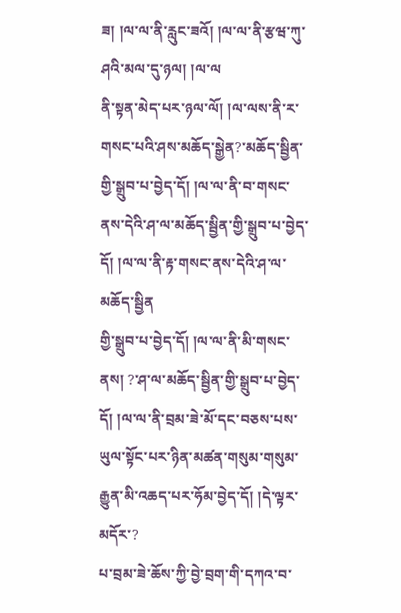ཟ། །ལ་ལ་ནི་རླུང་ཟའོ། །ལ་ལ་ནི་རྩཝ་ཀུ་ཤའི་མལ་དུ་ཉལ། །ལ་ལ
ནི་སྟན་མེད་པར་ཉལ་ལོ། །ལ་ལས་ནི་ར་གསང་པའི་ཤས་མཆོད་སྒྱེན?་མཆོད་སྦྱིན་གྱི་སྒྲུབ་པ་བྱེད་དོ། །ལ་ལ་ནི་བ་གསང་ནས་དེའི་ཤ་ལ་མཆོད་སྦྱིན་གྱི་སྒྲུབ་པ་བྱེད་དོ། །ལ་ལ་ནི་རྟ་གསང་ནས་དེའི་ཤ་ལ་མཆོད་སྦྱིན
གྱི་སྒྲུབ་པ་བྱེད་དོ། །ལ་ལ་ནི་མི་གསང་ནས། ?་ཤ་ལ་མཆོད་སྦྱིན་གྱི་སྒྲུབ་པ་བྱེད་དོ། །ལ་ལ་ནི་བྲམ་ཟེ་མོ་དང་བཅས་པས་ཡུལ་སྟོང་པར་ཉིན་མཚན་གསུམ་གསུམ་རྒྱུན་མི་འཆད་པར་ཧོམ་བྱེད་དོ། །དེ་ལྟར་མདོར་?
པ་བྲམ་ཟེ་ཆོས་ཀྱི་བྱེ་བྲག་གི་དཀའ་བ་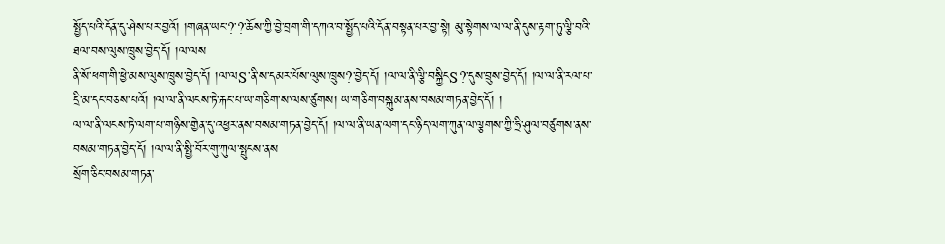སྤྱོད་པའི་དོན་དུ་ཤེས་པར་བྱའོ། །གཞན་ཡང་?་?་ཆོས་ཀྱི་བྱེ་བྲག་གི་དཀའ་བ་སྤྱོད་པའི་དོན་བསྟན་པར་བྱ་སྟེ། མུ་སྟེགས་ལ་ལ་ནི་དུས་རྟག་ཏུ་ལྕི་བའི་ཐལ་བས་ལུས་ཁྲུས་བྱེད་དོ། །ལ་ལས
ནི་སོ་ཕག་གི་ཕྱེ་མས་ལུས་ཁྲུས་བྱེད་དོ། །ལ་ལS་ནི་ས་དམར་པོས་ལུས་ཁྲུས?་བྱེད་དོ། །ལ་ལ་ནི་ལྕི་བསྐྱིངS?་དུས་བྲུས་བྱེད་དོ། །ལ་ལ་ནི་རལ་པ་དྲི་མ་དང་བཅས་པའོ། །ལ་ལ་ནི་ལངས་ཏེ་རྐང་པ་ཡ་གཅིག་ས་ལས་ཙུགས། ཡ་གཅིག་བསྐུམ་ནས་བསམ་གཏན་བྱེད་དོ། །
ལ་ལ་ནི་ལངས་ཏེ་ལག་པ་གཉིས་གྱེན་དུ་འཕྱར་ནས་བསམ་གཏན་བྱེད་དོ། །ལ་ལ་ནི་ཡན་ལག་དང་ཉིད་ལག་ཀུན་ལ་ལྕགས་ཀྱི་ཧྲི་ཤུལ་བཙུགས་ནས་བསམ་གཏན་བྱེད་དོ། །ལ་ལ་ནི་སྤྱི་བོར་གུ་ཀུལ་སྤུངས་ནས
སྲོག་ཅིང་བསམ་གཏན་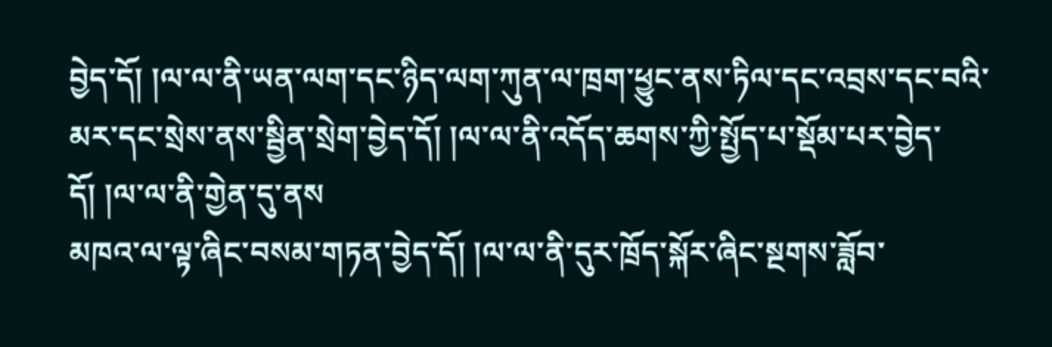བྱེད་དོ། །ལ་ལ་ནི་ཡན་ལག་དང་ཉིད་ལག་ཀུན་ལ་ཁྲག་ཕྱུང་ནས་ཏིལ་དང་འབྲས་དང་བའི་མར་དང་སྲེས་ནས་སྦྱིན་སྲེག་བྱེད་དོ། །ལ་ལ་ནི་འདོད་ཆགས་ཀྱི་སྤྱོད་པ་སྡོམ་པར་བྱེད་དོ། །ལ་ལ་ནི་གྱེན་དུ་ནས
མཁའ་ལ་ལྟ་ཞིང་བསམ་གཏན་བྱེད་དོ། །ལ་ལ་ནི་དུར་ཁྲོད་སྐོར་ཞིང་སྔགས་ཟློབ་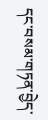དང་བསམ་གཏན་བྱེད་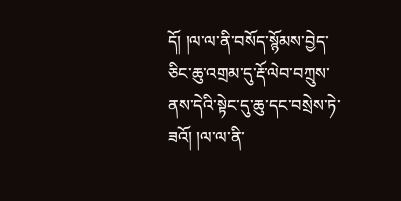དོ། །ལ་ལ་ནི་བསོད་སྙོམས་བྱེད་ཅིང་ཆུ་འགྲམ་དུ་རྡོ་ལེབ་བཀྲུས་ནས་དེའི་སྟེང་དུ་ཆུ་དང་བསྲེས་ཏེ་ཟའོ། །ལ་ལ་ནི་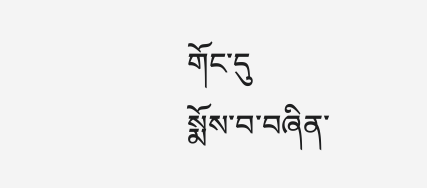གོང་དུ
སྨོས་བ་བཞིན་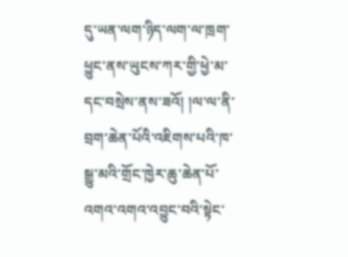དུ་ཡན་ལག་ཉིད་ལག་ལ་ཁྲག་ཕྱུང་ནས་ཡུངས་ཀར་གྱི་ཕྱེ་མ་དང་བསྲེས་ནས་ཟའོ། །ལ་ལ་ནི་བྲག་ཆེན་པོའི་འཇིགས་པའི་ཁ་སྒྱུ་མའི་གྲོང་ཁྱེར་ཆུ་ཆེན་པོ་འགའ་འགའ་འབྱུང་བའི་སྟེང་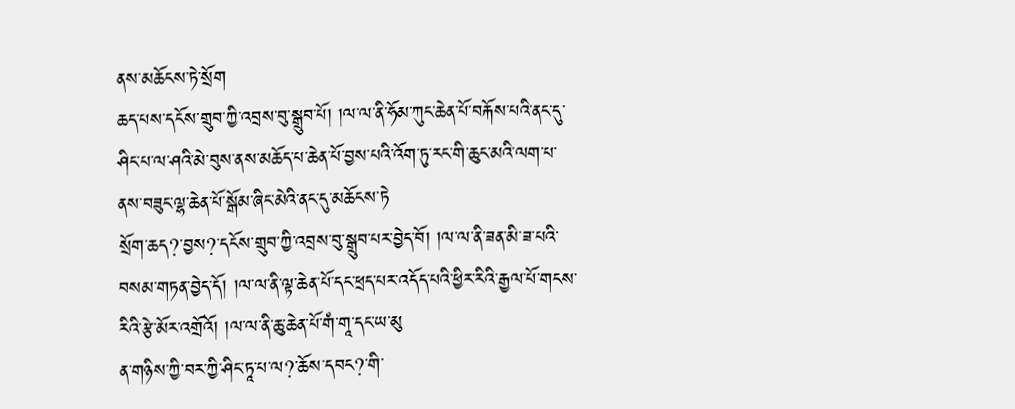ནས་མཆོངས་ཏེ་སྲོག
ཆད་པས་དངོས་གྲུབ་ཀྱི་འབྲས་བུ་སྒྲུབ་པོ། །ལ་ལ་ནི་ཧོམ་ཀུང་ཆེན་པོ་བརྐོས་པའི་ནང་དུ་ཤིང་པ་ལ་ཤའི་མེ་བུས་ནས་མཆོད་པ་ཆེན་པོ་བྱས་པའི་འོག་ཏུ་རང་གི་ཆུང་མའི་ལག་པ་ནས་བཟུང་ལྷ་ཆེན་པོ་སྒོམ་ཞིང་མེའི་ནང་དུ་མཆོངས་ཏེ
སྲོག་ཆད?་བྱས?་དངོས་གྲུབ་ཀྱི་འབྲས་བུ་སྒྲུབ་པར་བྱེད་བོ། །ལ་ལ་ནི་ཟན་མི་ཟ་པའི་བསམ་གཏན་བྱེད་དོ། །ལ་ལ་ནི་ལྟ་ཆེན་པོ་དང་ཕྲད་པར་འདོད་པའི་ཕྱིར་རིའི་རྒྱལ་པོ་གངས་རིའི་རྩེ་མོར་འགྲོའོ། །ལ་ལ་ནི་ཆུ་ཆེན་པོ་གཾ་གཱ་དང་ཡ་མུ
ན་གཉིས་ཀྱི་བར་ཀྱི་ཤིང་ཏཱ་པ་ལ?་ཆོས་དབང?་གི་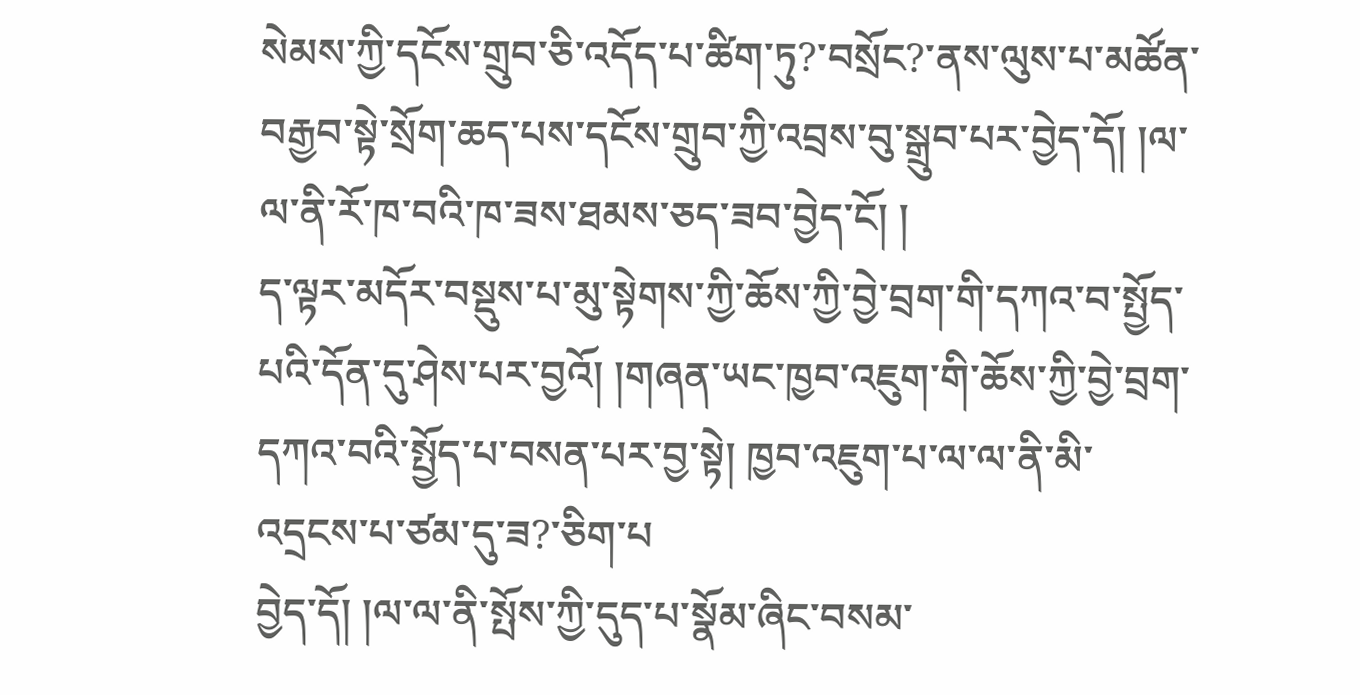སེམས་ཀྱི་དངོས་གྲུབ་ཅི་འདོད་པ་ཚིག་ཏུ?་བསྲོང?་ནས་ལུས་པ་མཚོན་བརྒྱབ་སྟེ་སྲོག་ཆད་པས་དངོས་གྲུབ་ཀྱི་འབྲས་བུ་སྒྲུབ་པར་བྱེད་དོ། །ལ་ལ་ནི་རོ་ཁ་བའི་ཁ་ཟས་ཐམས་ཅད་ཟབ་བྱེད་ངོ། །
ད་ལྟར་མདོར་བསྡུས་པ་མུ་སྟེགས་ཀྱི་ཆོས་ཀྱི་བྱེ་བྲག་གི་དཀའ་བ་སྤྱོད་པའི་དོན་དུ་ཤེས་པར་བྱའོ། །གཞན་ཡང་ཁྱབ་འཇུག་གི་ཆོས་ཀྱི་བྱེ་བྲག་དཀའ་བའི་སྤྱོད་པ་བསན་པར་བྱ་སྟེ། ཁྱབ་འཇུག་པ་ལ་ལ་ནི་མི་འདྲངས་པ་ཙམ་དུ་ཟ?་ཅིག་པ
བྱེད་དོ། །ལ་ལ་ནི་སྤོས་ཀྱི་དུད་པ་སྣོམ་ཞིང་བསམ་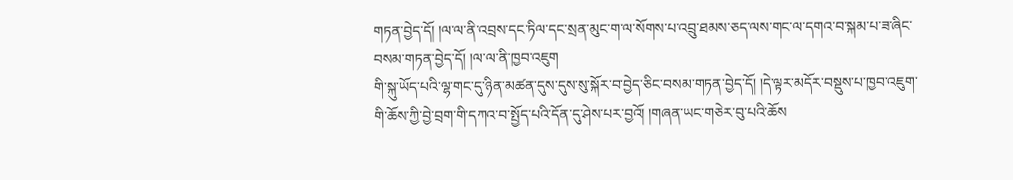གཏན་བྱེད་དོ། །ལ་ལ་ནི་འབྲས་དང་ཏིལ་དང་སྲན་མུང་ག་ལ་སོགས་པ་འབྲུ་ཐམས་ཅད་ལས་གང་ལ་དགའ་བ་སྐམ་པ་ཟ་ཞིང་བསམ་གཏན་བྱེད་དོ། །ལ་ལ་ནི་ཁྱབ་འཇུག
གི་སྐུ་ཡོད་པའི་ལྷ་གང་དུ་ཉིན་མཚན་དུས་དུས་སུ་སྐོར་བ་བྱེད་ཅིང་བསམ་གཏན་བྱེད་དོ། །དེ་ལྟར་མདོར་བསྡུས་པ་ཁྱབ་འཇུག་གི་ཆོས་ཀྱི་བྱེ་བྲག་གི་དཀའ་བ་སྤྱོད་པའི་དོན་དུ་ཤེས་པར་བྱའོ། །གཞན་ཡང་གཅེར་བུ་པའི་ཆོས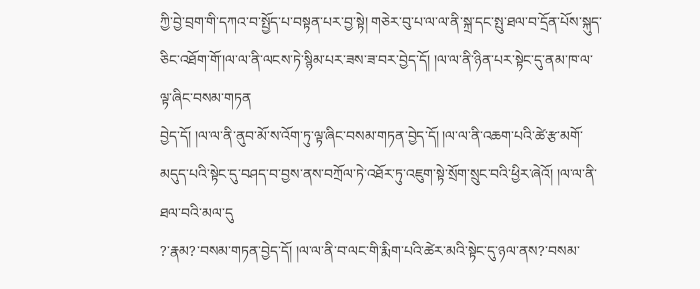ཀྱི་བྱེ་བྲག་གི་དཀའ་བ་སྤྱོད་པ་བསྟན་པར་བྱ་སྟེ། གཅེར་བུ་པ་ལ་ལ་ནི་སྐྲ་དང་སྤུ་ཐལ་བ་དྲོན་པོས་སྐུད་ཅིང་འཐོག་གོ་།ལ་ལ་ནི་ལངས་ཏེ་སྙིམ་པར་ཟས་ཟ་བར་བྱེད་དོ། །ལ་ལ་ནི་ཉིན་པར་སྟེང་དུ་ནམ་ཁ་ལ་ལྟ་ཞིང་བསམ་གཏན
བྱེད་དོ། །ལ་ལ་ནི་ནུབ་མོ་ས་འོག་ཏུ་ལྟ་ཞིང་བསམ་གཏན་བྱེད་དོ། །ལ་ལ་ནི་འཆག་པའི་ཚེ་རྩ་མགོ་མདུད་པའི་སྟེང་དུ་བཤད་བ་བྱས་ནས་བཀྲོལ་ཏེ་འཐོར་ཏུ་འཇུག་སྟེ་སྲོག་སྲུང་བའི་ཕྱིར་ཞེའོ། །ལ་ལ་ནི་ཐལ་བའི་མལ་དུ
?་རྣམ?་བསམ་གཏན་བྱེད་དོ། །ལ་ལ་ནི་བ་ལང་གི་རྨིག་པའི་ཚེར་མའི་སྟེང་དུ་ཉལ་ནས?་བསམ་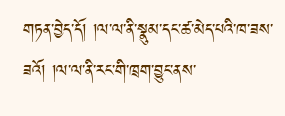གཏན་བྱེད་དོ། །ལ་ལ་ནི་སྣུམ་དང་ཚ་མེད་པའི་ཁ་ཟས་ཟའོ། །ལ་ལ་ནི་རང་གི་ཁྲག་བྱུང་ནས་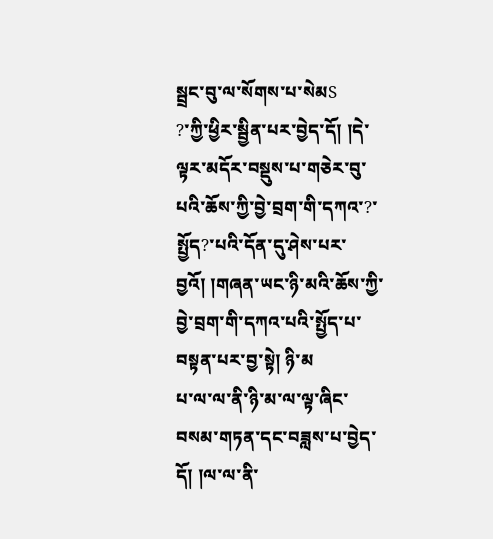སྦྲང་བུ་ལ་སོགས་པ་སེམS
?་ཀྱི་ཕྱིར་སྦྱིན་པར་བྱེད་དོ། །དེ་ལྟར་མདོར་བསྡུས་པ་གཅེར་བུ་པའི་ཆོས་ཀྱི་བྱེ་བྲག་གི་དཀའ་?་སྤྱོད?་པའི་དོན་དུ་ཤེས་པར་བྱའོ། །གཞན་ཡང་ཉི་མའི་ཆོས་ཀྱི་བྱེ་བྲག་གི་དཀའ་པའི་སྤྱོད་པ་བསྟན་པར་བྱ་སྟེ། ཉི་མ
པ་ལ་ལ་ནི་ཉི་མ་ལ་ལྟ་ཞིང་བསམ་གཏན་དང་བཟླས་པ་བྱེད་དོ། །ལ་ལ་ནི་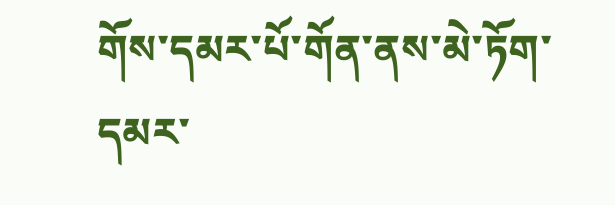གོས་དམར་པོ་གོན་ནས་མེ་ཏོག་དམར་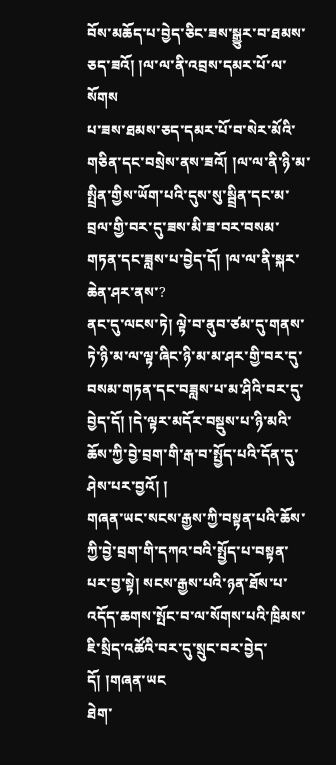བོས་མཆོད་པ་བྱེད་ཅིང་ཟས་སྒྱུར་བ་ཐམས་ཅད་ཟའོ། །ལ་ལ་ནི་འབྲས་དམར་པོ་ལ་སོགས
པ་ཟས་ཐམས་ཅད་དམར་པོ་བ་སེར་མོའི་གཅིན་དང་བསྲེས་ནས་ཟའོ། །ལ་ལ་ནི་ཉི་མ་སྤྲིན་གྱིས་ཡོག་པའི་དུས་སུ་སྦྲིན་དང་མ་བྲལ་གྱི་བར་དུ་ཟས་མི་ཟ་བར་བསམ་གཏན་དང་ཟླས་པ་བྱེད་དོ། །ལ་ལ་ནི་སྐར་ཆེན་ཤར་ནས་?
ནང་དུ་ལངས་ཏེ། ལྟེ་བ་ནུབ་ཙམ་དུ་གནས་ཏེ་ཉི་མ་ལ་ལྟ་ཞིང་ཉི་མ་མ་ཤར་གྱི་བར་དུ་བསམ་གཏན་དང་བཟླས་པ་མ་ཤིའི་བར་དུ་བྱེད་དོ། །དེ་ལྟར་མདོར་བསྡུས་པ་ཉི་མའི་ཆོས་ཀྱི་བྱེ་བྲག་གི་རྒ་བ་སྤྱོད་པའི་དོན་དུ་ཤེས་པར་བྱའོ། །
གཞན་ཡང་སངས་རྒྱས་ཀྱི་བསྟན་པའི་ཆོས་ཀྱི་བྱེ་བྲག་གི་དཀའ་བའི་སྤྱོད་པ་བསྟན་པར་བྱ་སྟེ། སངས་རྒྱས་པའི་ཉན་ཐོས་པ་འདོད་ཆགས་སྤོང་བ་ལ་སོགས་པའི་ཁྲིམས་ཇི་སྲིད་འཚོའི་བར་དུ་སྲུང་བར་བྱེད་དོ། །གཞན་ཡང
ཐེག་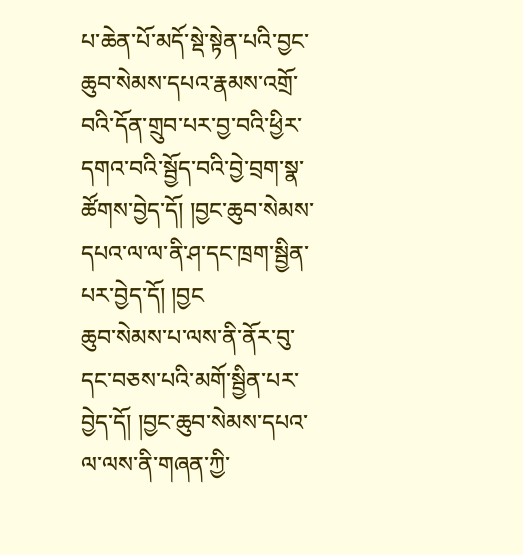པ་ཆེན་པོ་མདོ་སྡེ་སྟེན་པའི་བྱང་ཆུབ་སེམས་དཔའ་རྣམས་འགྲོ་བའི་དོན་གྲུབ་པར་བྱ་བའི་ཕྱིར་དགའ་བའི་སྦྱོད་བའི་བྱེ་བྲག་སྣ་ཚོགས་བྱེད་དོ། །བྱང་ཆུབ་སེམས་དཔའ་ལ་ལ་ནི་ཤ་དང་ཁྲག་སྦྱིན་པར་བྱེད་དོ། །བྱང
ཆུབ་སེམས་པ་ལས་ནི་ནོར་བུ་དང་བཅས་པའི་མགོ་སྦྱིན་པར་བྱེད་དོ། །བྱང་ཆུབ་སེམས་དཔའ་ལ་ལས་ནི་གཞན་ཀྱི་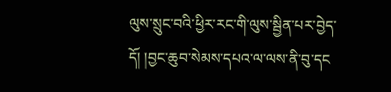ལུས་སྲུང་བའི་ཕྱིར་རང་གི་ལུས་སྦྱིན་པར་བྱེད་དོ། །བྱང་ཆུབ་སེམས་དཔའ་ལ་ལས་ནི་བུ་དང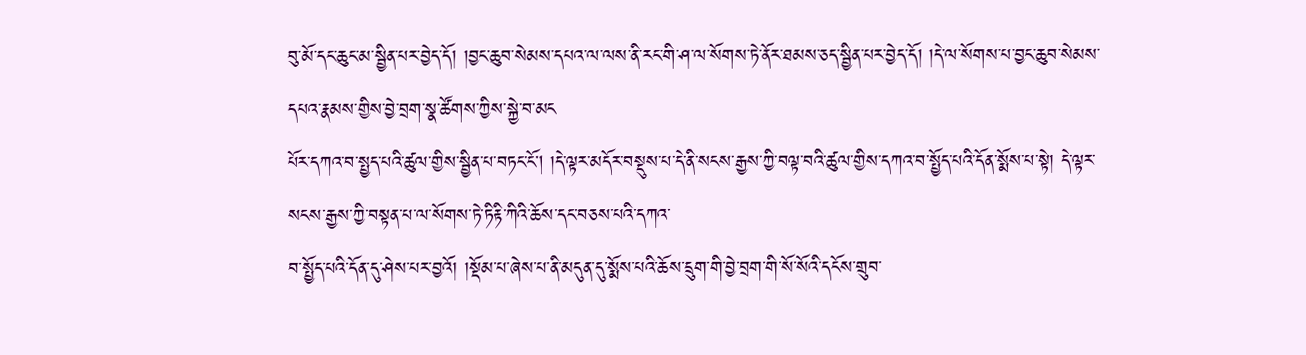བུ་མོ་དང་ཆུང་མ་སྦྱིན་པར་བྱེད་དོ། །བྱང་ཆུབ་སེམས་དཔའ་ལ་ལས་ནི་རང་གི་ཤ་ལ་སོགས་ཏེ་ནོར་ཐམས་ཅད་སྦྱིན་པར་བྱེད་དོ། །དེ་ལ་སོགས་པ་བྱང་ཆུབ་སེམས་དཔའ་རྣམས་གྱིས་བྱེ་བྲག་སྣ་ཚོགས་ཀྱིས་སྐྱེ་བ་མང
པོར་དཀའ་བ་སྤྱད་པའི་ཚུལ་གྱིས་སྦྱིན་པ་བཏང་ངོ། །དེ་ལྟར་མདོར་བསྡུས་པ་དེ་ནི་སངས་རྒྱས་ཀྱི་བལྟ་བའི་ཚུལ་གྱིས་དཀའ་བ་སྤྱོད་པའི་དོན་སྨོས་པ་སྟེ། དེ་ལྟར་སངས་རྒྱས་ཀྱི་བསྟན་པ་ལ་སོགས་ཏེ་ཏིརྟི་ཀིའི་ཆོས་དང་བཅས་པའི་དཀའ་
བ་སྤྱོད་པའི་དོན་དུ་ཤེས་པར་བྱའོ། །སྡོམ་པ་ཞེས་པ་ནི་མདུན་དུ་སྨོས་པའི་ཆོས་དྲུག་གི་བྱེ་བྲག་གི་སོ་སོའི་དངོས་གྲུབ་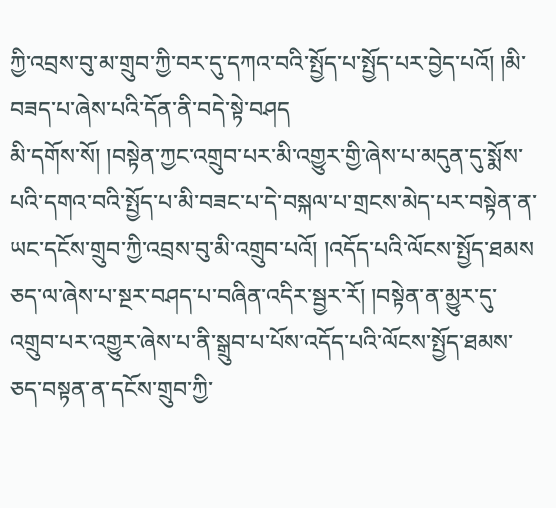ཀྱི་འབྲས་བུ་མ་གྲུབ་ཀྱི་བར་དུ་དཀའ་བའི་སྤྱོད་པ་སྤྱོད་པར་བྱེད་པའོ། །མི་བཟད་པ་ཞེས་པའི་དོན་ནི་བདེ་སྟེ་བཤད
མི་དགོས་སོ། །བསྟེན་ཀྱང་འགྲུབ་པར་མི་འགྱུར་གྱི་ཞེས་པ་མདུན་དུ་སྨོས་པའི་དགའ་བའི་སྤྱོད་པ་མི་བཟང་པ་དེ་བསྐལ་པ་གྲངས་མེད་པར་བསྟེན་ན་ཡང་དངོས་གྲུབ་ཀྱི་འབྲས་བུ་མི་འགྲུབ་པའོ། །འདོད་པའི་ལོངས་སྤྱོད་ཐམས
ཅད་ལ་ཞེས་པ་སྔར་བཤད་པ་བཞིན་འདིར་སྦྱར་རོ། །བསྟེན་ན་མྱུར་དུ་འགྲུབ་པར་འགྱུར་ཞེས་པ་ནི་སྒྲུབ་པ་པོས་འདོད་པའི་ལོངས་སྤྱོད་ཐམས་ཅད་བསྟན་ན་དངོས་གྲུབ་ཀྱི་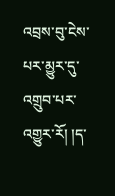འབྲས་བུ་ངེས་པར་མྱུར་དུ་འགྲུབ་པར་འགྱུར་རོ། །ད་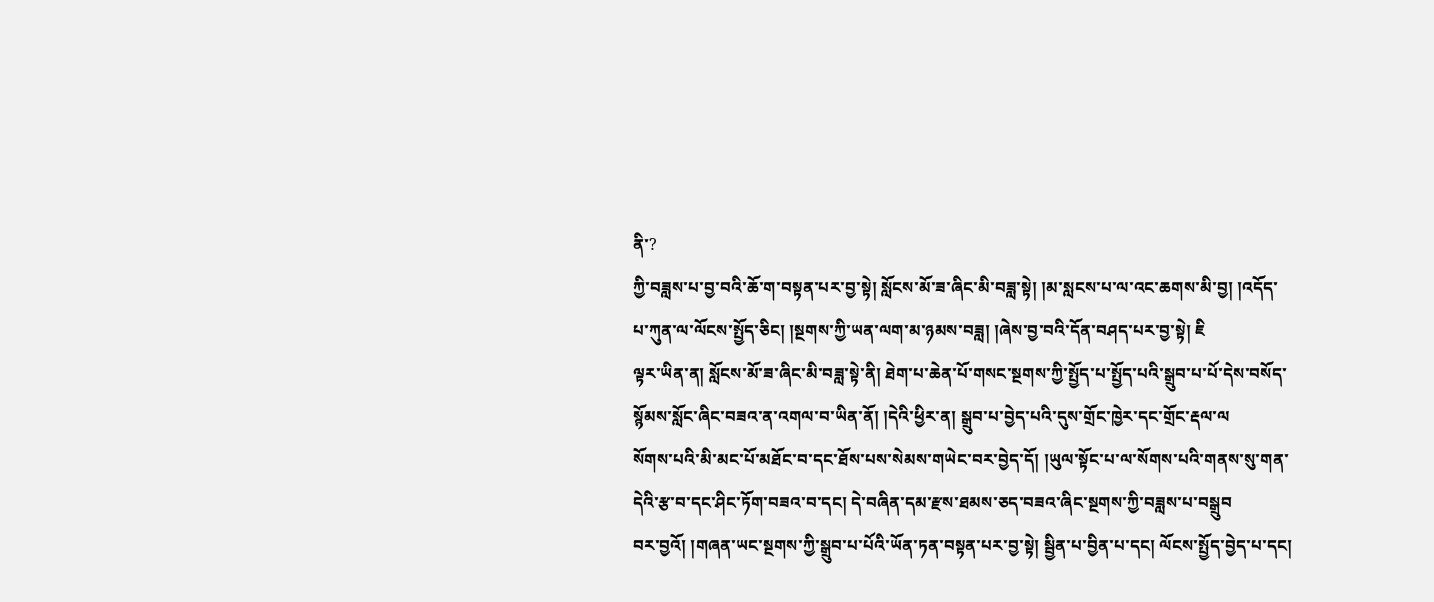ནི་?
ཀྱི་བཟླས་པ་བྱ་བའི་ཆོ་ག་བསྟན་པར་བྱ་སྟེ། སློངས་མོ་ཟ་ཞིང་མི་བཟླ་སྟེ། །མ་སླངས་པ་ལ་འང་ཆགས་མི་བྱ། །འདོད་པ་ཀུན་ལ་ལོངས་སྤྱོད་ཅིང། །སྔགས་ཀྱི་ཡན་ལག་མ་ཉམས་བཟླ། །ཞེས་བྱ་བའི་དོན་བཤད་པར་བྱ་སྟེ། ཇི
ལྟར་ཡིན་ན། སློངས་མོ་ཟ་ཞིང་མི་བཟླ་སྟེ་ནི། ཐེག་པ་ཆེན་པོ་གསང་སྔགས་ཀྱི་སྤྱོད་པ་སྤྱོད་པའི་སྒྲུབ་པ་པོ་དེས་བསོད་སྙོམས་སློང་ཞིང་བཟའ་ན་འགལ་བ་ཡིན་ནོ། །དེའི་ཕྱིར་ན། སྒྲུབ་པ་བྱེད་པའི་དུས་གྲོང་ཁྱེར་དང་གྲོང་རྡལ་ལ
སོགས་པའི་མི་མང་པོ་མཐོང་བ་དང་ཐོས་པས་སེམས་གཡེང་བར་བྱེད་དོ། །ཡུལ་སྟོང་པ་ལ་སོགས་པའི་གནས་སུ་གན་དེའི་རྩ་བ་དང་ཤིང་ཏོག་བཟའ་བ་དང། དེ་བཞིན་དམ་རྫས་ཐམས་ཅད་བཟའ་ཞིང་སྔགས་ཀྱི་བཟླས་པ་བསྒྲུབ
བར་བྱའོ། །གཞན་ཡང་སྔགས་ཀྱི་སྒྲུབ་པ་པོའི་ཡོན་ཏན་བསྟན་པར་བྱ་སྟེ། སྦྱིན་པ་བྱིན་པ་དང། ལོངས་སྤྱོད་བྱེད་པ་དང།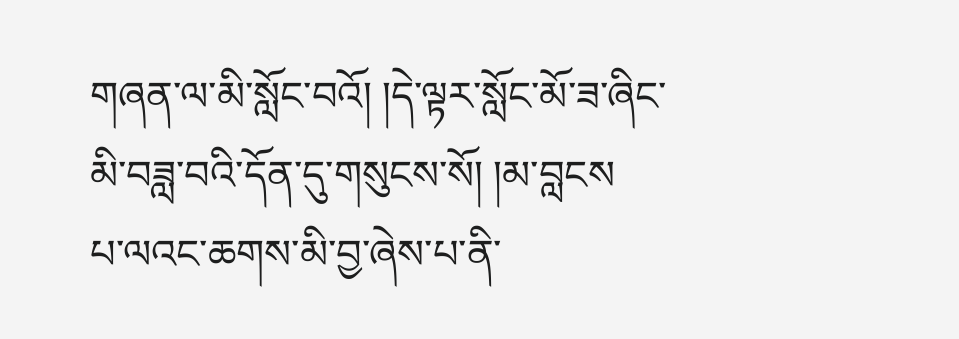གཞན་ལ་མི་སློང་བའོ། །དེ་ལྟར་སློང་མོ་ཟ་ཞིང་མི་བཟླ་བའི་དོན་དུ་གསུངས་སོ། །མ་བླངས
པ་ལའང་ཆགས་མི་བྱ་ཞེས་པ་ནི་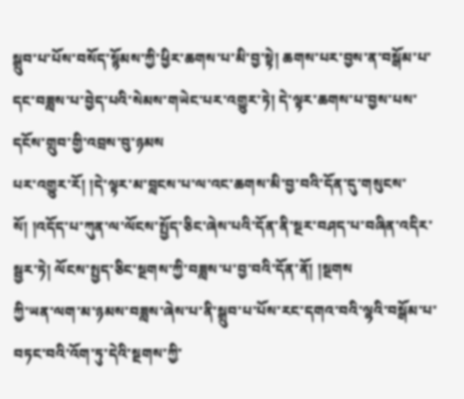སྒྲུབ་པ་པོས་བསོད་སྙོམས་ཀྱི་ཕྱིར་ཆགས་པ་མི་བྱ་སྟེ། ཆགས་པར་བྱས་ན་བསྒོམ་པ་དང་བཟླས་པ་བྱེད་པའི་སེམས་གཡེང་པར་འགྱུར་ཏེ། དེ་ལྟར་ཆགས་པ་བྱས་པས་དངོས་གྲུབ་གྱི་འབྲས་བུ་ཉམས
པར་འགྱུར་རོ། །དེ་ལྟར་མ་བླངས་པ་ལ་འང་ཆགས་མི་བྱ་བའི་དོན་དུ་གསུངས་སོ། །འདོད་པ་ཀུན་ལ་ལོངས་སྤྱོད་ཅིང་ཞེས་པའི་དོན་ནི་སྔར་བཤད་པ་བཞིན་འདིར་སྦྱར་ཏེ། ལོངས་སྤྱད་ཅིང་སྔགས་ཀྱི་བཟླས་པ་བྱ་བའི་དོན་ནོ། །སྔགས
ཀྱི་ཡན་ལག་མ་ཉམས་བཟླས་ཞེས་པ་ནི་སྒྲུབ་པ་པོས་རང་དགའ་བའི་ལྷའི་བསྒོམ་པ་བཏང་བའི་འོག་ཏུ་དེའི་སྔགས་ཀྱི་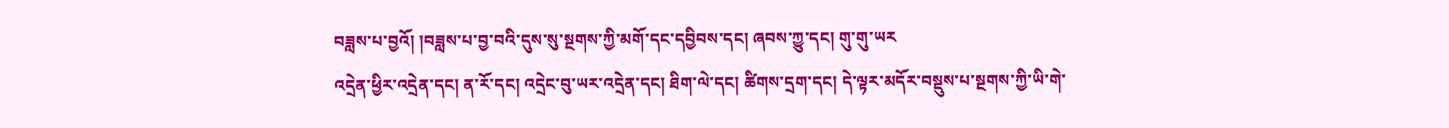བཟླས་པ་བྱའོ། །བཟླས་པ་བྱ་བའི་དུས་སུ་སྔགས་ཀྱི་མགོ་དང་དབྱིབས་དང། ཞབས་ཀྱུ་དང། གུ་གུ་ཡར
འདྲེན་ཕྱིར་འདྲེན་དང། ན་རོ་དང། འདྲེང་བུ་ཡར་འདྲེན་དང། ཐིག་ལེ་དང། ཚིགས་དྲག་དང། དེ་ལྟར་མདོར་བསྡུས་པ་སྔགས་ཀྱི་ཡི་གེ་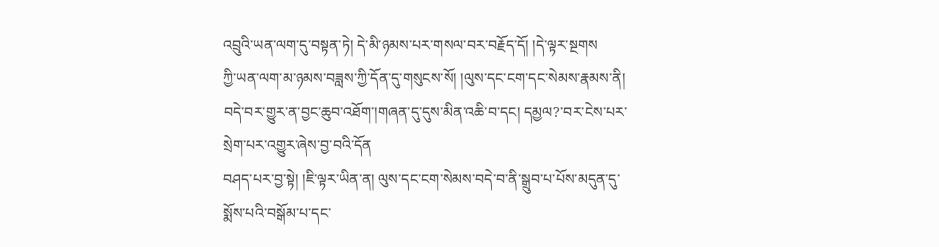འབྲུའི་ཡན་ལག་དུ་བསྟན་ཏེ། དེ་མི་ཉམས་པར་གསལ་བར་བརྗོད་དོ། །དེ་ལྟར་སྔགས
ཀྱི་ཡན་ལག་མ་ཉམས་བཟླས་ཀྱི་དོན་དུ་གསུངས་སོ། །ལུས་དང་ངག་དང་སེམས་རྣམས་ནི། བདེ་བར་གྱུར་ན་བྱང་ཆུབ་འཐོག་།གཞན་དུ་དུས་མིན་འཆི་བ་དང། དམྱལ?་བར་ངེས་པར་སྲེག་པར་འགྱུར་ཞེས་བྱ་བའི་དོན
བཤད་པར་བྱ་སྟེ། །ཇི་ལྟར་ཡིན་ན། ལུས་དང་ངག་སེམས་བདེ་བ་ནི་སྒྲུབ་པ་པོས་མདུན་དུ་སྨོས་པའི་བསྒོམ་པ་དང་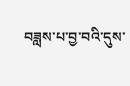བཟླས་པ་བྱ་བའི་དུས་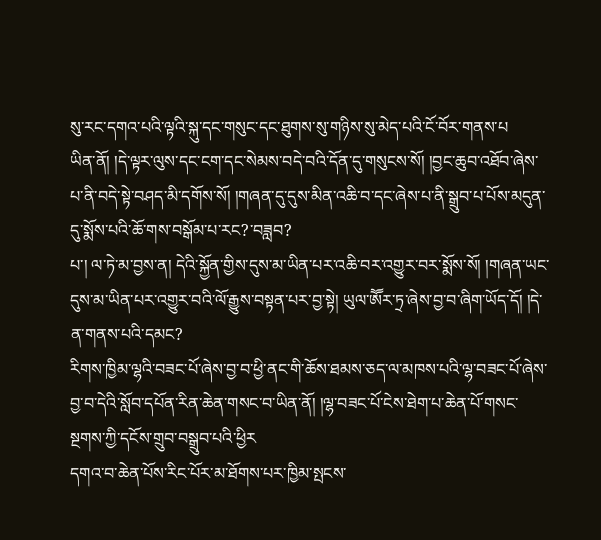སུ་རང་དགའ་པའི་ལྟའི་སྐུ་དང་གསུང་དང་ཐུགས་སུ་གཉིས་སུ་མེད་པའི་ངོ་བོར་གནས་པ
ཡིན་ནོ། །དེ་ལྟར་ལུས་དང་ངག་དང་སེམས་བདེ་བའི་དོན་དུ་གསུངས་སོ། །བྱང་ཆུབ་འཐོབ་ཞེས་པ་ནི་བདེ་སྟེ་བཤད་མི་དགོས་སོ། །གཞན་དུ་དུས་མིན་འཆི་བ་དང་ཞེས་པ་ནི་སྒྲུབ་པ་པོས་མདུན་དུ་སྨོས་པའི་ཆོ་གས་བསྒོམ་པ་རང?་བཟླབ?
པ་། ལ་ཏེ་མ་བྱས་ན། དེའི་སྐྱོན་གྱིས་དུས་མ་ཡིན་པར་འཆི་བར་འགྱུར་བར་སྨོས་སོ། །གཞན་ཡང་དུས་མ་ཡིན་པར་འགྱུར་བའི་ལོ་རྒྱུས་བསྟན་པར་བྱ་སྟེ། ཡུལ་ཨཽར་ཏྲ་ཞེས་བྱ་བ་ཞིག་ཡོད་དོ། །དེ་ན་གནས་པའི་དམང?
རིགས་ཁྱིམ་ལྷའི་བཟང་པོ་ཞེས་བྱ་བ་ཕྱི་ནང་གི་ཆོས་ཐམས་ཅད་ལ་མཁས་པའི་ལྷ་བཟང་པོ་ཞེས་བྱ་བ་དེའི་སློབ་དཔོན་རིན་ཆེན་གསང་བ་ཡིན་ནོ། །ལྷ་བཟང་པོ་ངེས་ཐེག་པ་ཆེན་པོ་གསང་སྔགས་ཀྱི་དངོས་གྲུབ་བསྒྲུབ་པའི་ཕྱིར
དགའ་བ་ཆེན་པོས་རིང་པོར་མ་ཐོགས་པར་ཁྱིམ་སྤངས་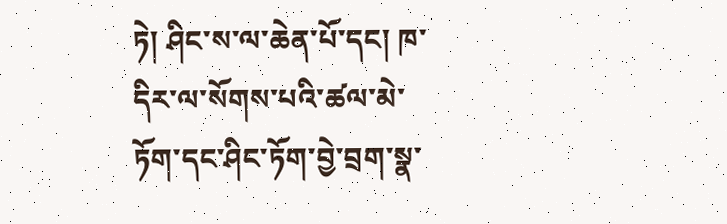ཏེ། ཤིང་ས་ལ་ཆེན་པོ་དང། ཁ་དིར་ལ་སོགས་པའི་ཚལ་མེ་ཏོག་དང་ཤིང་ཏོག་བྱེ་བྲག་སྣ་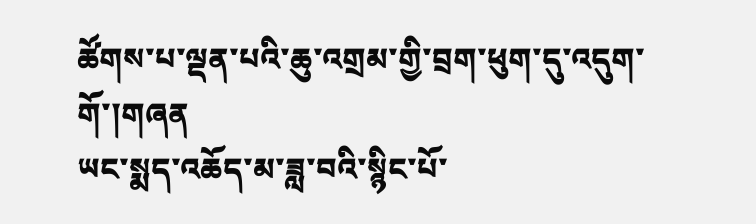ཚོགས་པ་ལྡན་པའི་ཆུ་འགྲམ་གྱི་བྲག་ཕུག་དུ་འདུག་གོ་།གཞན
ཡང་སྨད་འཆོད་མ་ཟླ་བའི་སྙིང་པོ་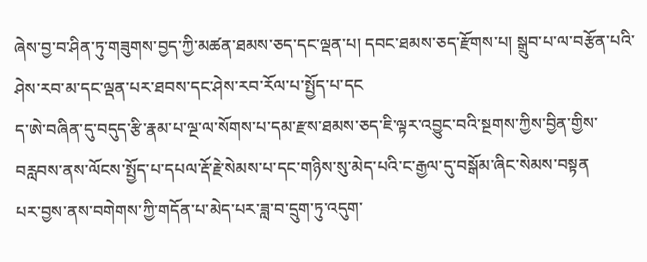ཞེས་བྱ་བ་ཤིན་ཏུ་གཟུགས་བྱད་ཀྱི་མཚན་ཐམས་ཅད་དང་ལྡན་པ། དབང་ཐམས་ཅད་རྫོགས་པ། སྒྲུབ་པ་ལ་བརྩོན་པའི་ཤེས་རབ་མ་དང་ལྡན་པར་ཐབས་དང་ཤེས་རབ་རོལ་པ་སྤྱོད་པ་དང
ད་ཨེ་བཞིན་དུ་བདུད་རྩི་རྣམ་པ་ལྔ་ལ་སོགས་པ་དམ་རྫས་ཐམས་ཅད་ཇི་ལྟར་འབྱུང་བའི་སྔགས་ཀྱིས་བྱིན་གྱིས་བརླབས་ནས་ལོངས་སྤྱོད་པ་དཔལ་རྡོ་རྗེ་སེམས་པ་དང་གཉིས་སུ་མེད་པའི་ང་རྒྱལ་དུ་བསྒོམ་ཞིང་སེམས་བསྟན
པར་བྱས་ནས་བགེགས་ཀྱི་གདོན་པ་མེད་པར་ཟླ་བ་དྲུག་ཏུ་འདུག་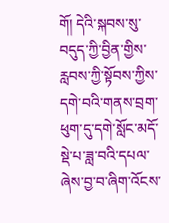གོ། དེའི་སྐབས་སུ་བདུད་ཀྱི་བྱིན་གྱིས་རླབས་ཀྱི་སྟོབས་ཀྱིས་དགེ་བའི་གནས་བྲག་ཕུག་དུ་དགེ་སློང་མདོ་སྡེ་པ་ཟླ་བའི་དཔལ་ཞེས་བྱ་བ་ཞིག་འོངས་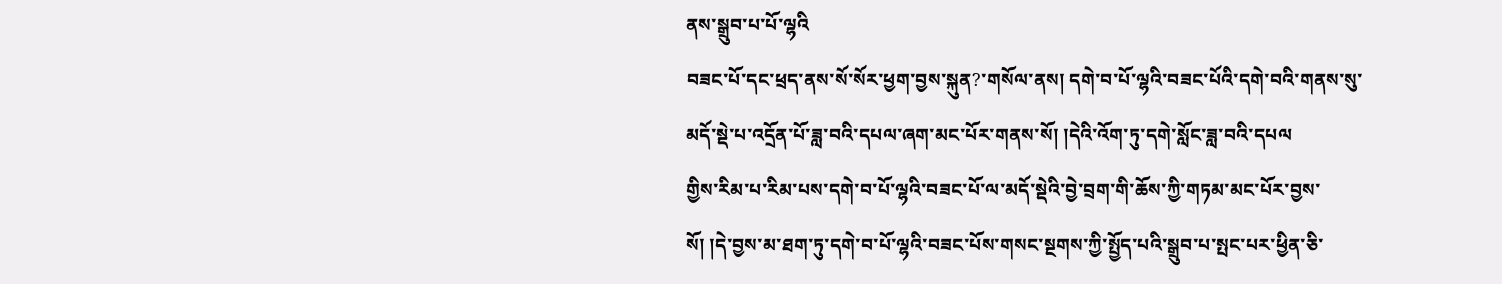ནས་སྒྲུབ་པ་པོ་ལྷའི
བཟང་པོ་དང་ཕྲད་ནས་སོ་སོར་ཕྱག་བྱས་སྐུན?་གསོལ་ནས། དགེ་བ་པོ་ལྷའི་བཟང་པོའི་དགེ་བའི་གནས་སུ་མདོ་སྡེ་པ་འདྲོན་པོ་ཟླ་བའི་དཔལ་ཞག་མང་པོར་གནས་སོ། །དེའི་འོག་ཏུ་དགེ་སློང་ཟླ་བའི་དཔལ
གྱིས་རིམ་པ་རིམ་པས་དགེ་བ་པོ་ལྷའི་བཟང་པོ་ལ་མདོ་སྡེའི་བྱེ་བྲག་གི་ཆོས་ཀྱི་གཏམ་མང་པོར་བྱས་སོ། །དེ་བྱས་མ་ཐག་ཏུ་དགེ་བ་པོ་ལྷའི་བཟང་པོས་གསང་སྔགས་ཀྱི་སྤྱོད་པའི་སྒྲུབ་པ་སྤང་པར་ཕྱིན་ཅི་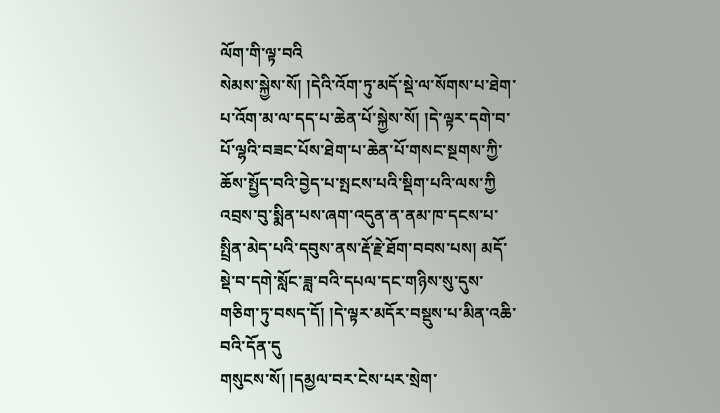ལོག་གི་ལྟ་བའི
སེམས་སྐྱེས་སོ། །དེའི་འོག་ཏུ་མདོ་སྡེ་ལ་སོགས་པ་ཐེག་པ་འོག་མ་ལ་དད་པ་ཆེན་པོ་སྐྱེས་སོ། །དེ་ལྟར་དགེ་བ་པོ་ལྷའི་བཟང་པོས་ཐེག་པ་ཆེན་པོ་གསང་སྔགས་ཀྱི་ཆོས་སྤྱོད་བའི་བྱེད་པ་སྤངས་པའི་སྡིག་པའི་ལས་ཀྱི
འབྲས་བུ་སྨིན་པས་ཞག་འདུན་ན་ནམ་ཁ་དངས་པ་སྤྲིན་མེད་པའི་དབུས་ནས་རྡོ་རྗེ་ཐོག་བབས་པས། མདོ་སྡེ་བ་དགེ་སློང་ཟླ་བའི་དཔལ་དང་གཉིས་སུ་དུས་གཅིག་ཏུ་བསད་དོ། །དེ་ལྟར་མདོར་བསྡུས་པ་མིན་འཆི་བའི་དོན་དུ
གསུངས་སོ། །དམྱལ་བར་ངེས་པར་སྲེག་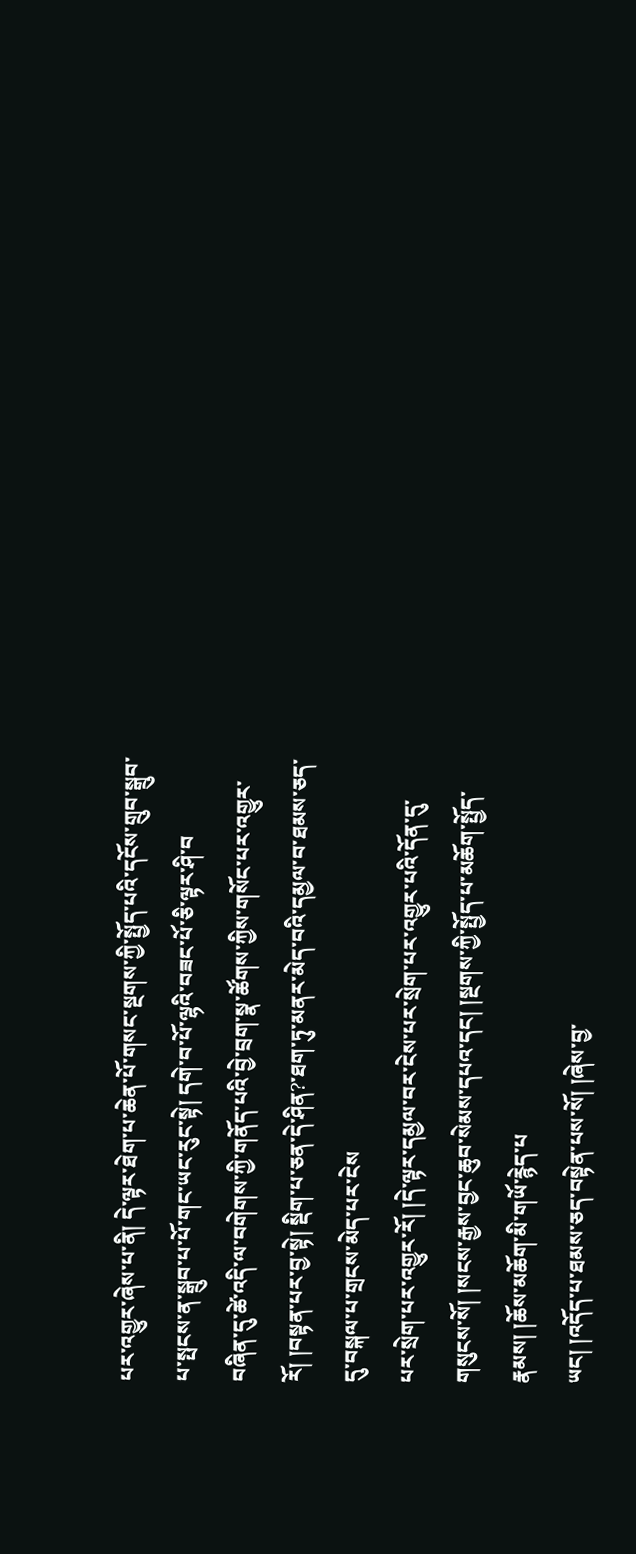པར་འགྱུར་ཞེས་པ་ནི། དེ་ལྟར་ཐེག་པ་ཆེན་པོ་གསང་སྔགས་ཀྱི་སྤྱོད་པའི་དངོས་གྲུབ་སྒྲུབ་པ་སྤངས་ན་སྒྲུབ་པ་པོ་གང་ཡང་རུང་སྟེ། དགེ་བ་པོ་ལྷའི་བཟང་པོ་ཅི་ལྟར་ཤི་བ
བཞིན་དུ་ཚེ་འདི་ལ་བགེགས་ཀྱི་གནོད་པའི་བྱེ་བྲག་སྣ་ཚོགས་ཀྱིས་གསོང་པར་འགྱུར་རོ། །བསྟན་པར་བྱ་སྟེ། སྡིག་པ་ཅན་དེ་ཤིན?་ཐག་ཏུ་མནར་མེད་བའི་དམྱལ་བ་ཐམས་ཅད་དུ་བསྐལ་པ་གྲངས་མེད་པར་ངེས
པར་སྲེག་པར་འགྱུར་རོ། །དེ་ལྟར་དམྱལ་བར་ངེས་པར་སྲེག་པར་འགྱུར་པའི་དོན་དུ་གསུངས་སོ། །སངས་རྒྱས་བྱང་ཆུབ་སེམས་དཔའ་དང། །སྔགས་ཀྱི་སྤྱོད་པ་མཆོག་སྤྱོད་རྣམས། །ཆོས་མཆོག་མི་གཡོ་རྙེད་པ
ཡང། །འདོད་པ་ཐམས་ཅད་བསྟེན་པས་སོ། །ཞེས་བྱ་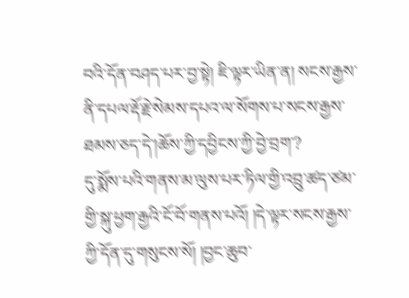བའི་དོན་བཤད་པར་བྱ་སྟེ། ཇི་ལྟར་ཡིན་ན། སངས་རྒྱས་ནི་དཔལ་རྡོ་རྗེ་སེམས་དཔའ་ལ་སོགས་པ་སངས་རྒྱས་ཐམས་ཅད་དེ་།ཆོས་ཀྱི་དབྱིངས་ཀྱི་བྱེ་བྲག་?
དུ་སྨོས་པའི་གནས་མ་ལུས་པར་ཏིལ་གྱི་འབྲུ་ཚད་ཙམ་གྱི་སྐུ་ཕྱག་རྒྱའི་ངོ་བོ་གནས་པའོ། །དེ་ལྟར་སངས་རྒྱས་ཀྱི་དོན་དུ་གསུངས་སོ། །བྱང་ཆུབ་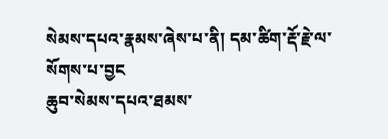སེམས་དཔའ་རྣམས་ཞེས་པ་ནི། དམ་ཚིག་རྡོ་རྗེ་ལ་སོགས་པ་བྱང
ཆུབ་སེམས་དཔའ་ཐམས་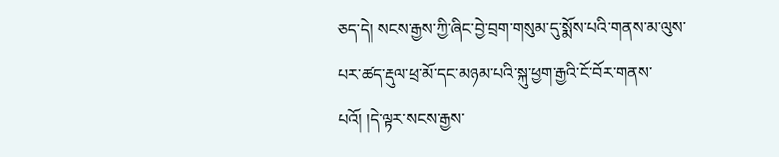ཅད་དེ། སངས་རྒྱས་ཀྱི་ཞིང་བྱེ་བྲག་གསུམ་དུ་སྨོས་པའི་གནས་མ་ལུས་པར་ཚད་རྡུལ་ཕྲ་མོ་དང་མཉམ་པའི་སྐུ་ཕྱག་རྒྱའི་ངོ་བོར་གནས་པའོ། །དེ་ལྟར་སངས་རྒྱས་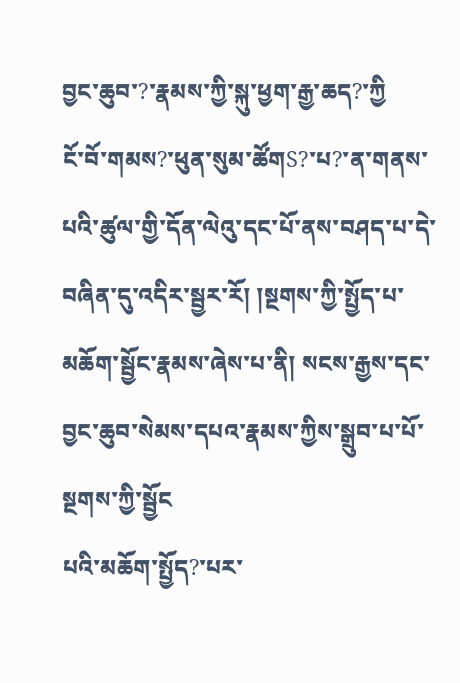བྱང་ཆུབ་?་རྣམས་ཀྱི་སྐུ་ཕྱག་རྒྱ་ཆད?་ཀྱི
ངོ་བོ་གམས?་ཕུན་སུམ་ཚོགS?་པ?་ན་གནས་པའི་ཚུལ་གྱི་དོན་ལེའུ་དང་པོ་ནས་བཤད་པ་དེ་བཞིན་དུ་འདིར་སྦྱར་རོ། །སྔགས་ཀྱི་སྤྱོད་པ་མཆོག་སྦྱོང་རྣམས་ཞེས་པ་ནི། སངས་རྒྱས་དང་བྱང་ཆུབ་སེམས་དཔའ་རྣམས་ཀྱིས་སྒྲུབ་པ་པོ་སྔགས་ཀྱི་སྦྱོང
པའི་མཆོག་སྤྱོད?་པར་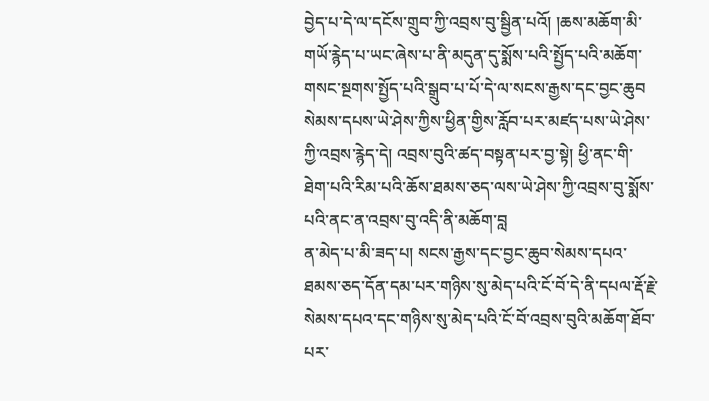བྱེད་པ་དེ་ལ་དངོས་གྲུབ་ཀྱི་འབྲས་བུ་སྦྱིན་པའོ། །ཆས་མཆོག་མི་གཡོ་རྙེད་པ་ཡང་ཞེས་པ་ནི་མདུན་དུ་སྨོས་པའི་སྤྱོད་པའི་མཆོག་གསང་སྔགས་སྤྱོད་པའི་སྒྲུབ་པ་པོ་དེ་ལ་སངས་རྒྱས་དང་བྱང་ཆུབ
སེམས་དཔས་ཡེ་ཤེས་ཀྱིས་ཕྱིན་གྱིས་རློབ་པར་མཛད་པས་ཡེ་ཤེས་ཀྱི་འབྲས་རྙེད་དེ། འབྲས་བུའི་ཚད་བསྟན་པར་བྱ་སྟེ། ཕྱི་ནང་གི་ཐེག་པའི་རིམ་པའི་ཆོས་ཐམས་ཅད་ལས་ཡེ་ཤེས་ཀྱི་འབྲས་བུ་སྨོས་པའི་ནང་ན་འབྲས་བུ་འདི་ནི་མཆོག་བླ
ན་མེད་པ་མི་ཟད་པ། སངས་རྒྱས་དང་བྱང་ཆུབ་སེམས་དཔའ་ཐམས་ཅད་དོན་དམ་པར་གཉིས་སུ་མེད་པའི་ངོ་བོ་དེ་ནི་དཔལ་རྡོ་རྗེ་སེམས་དཔའ་དང་གཉིས་སུ་མེད་པའི་ངོ་བོ་འབྲས་བུའི་མཆོག་ཐོབ་པར་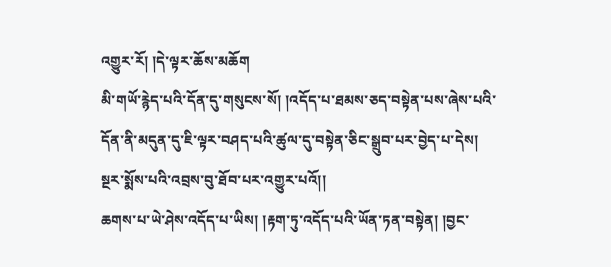འགྱུར་རོ། །དེ་ལྟར་ཆོས་མཆོག
མི་གཡོ་རྙེད་པའི་དོན་དུ་གསུངས་སོ། །འདོད་པ་ཐམས་ཅད་བསྟེན་པས་ཞེས་པའི་དོན་ནི་མདུན་དུ་ཇི་ལྟར་བཤད་པའི་ཚུལ་དུ་བསྟེན་ཅིང་སྒྲུབ་པར་བྱེད་པ་དེས། སྔར་སྨོས་པའི་འབྲས་བུ་ཐོབ་པར་འགྱུར་པའོ།།
ཆགས་པ་ཡེ་ཤེས་འདོད་པ་ཡིས། །རྟག་ཏུ་འདོད་པའི་ཡོན་ཏན་བསྟེན། །བྱང་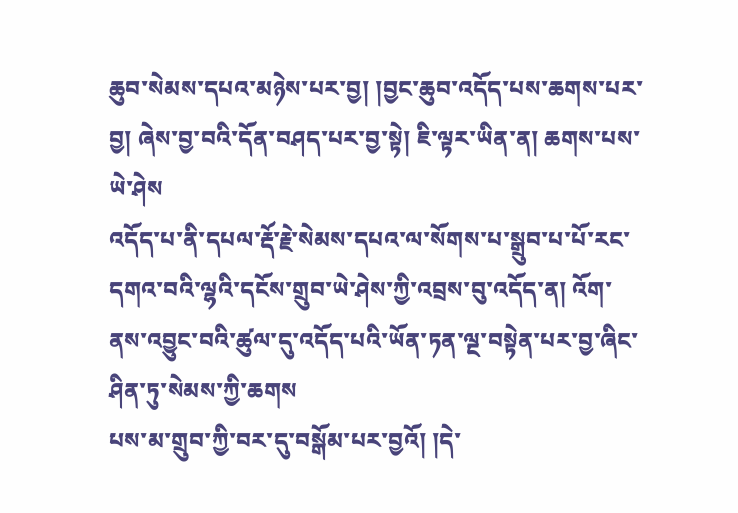ཆུབ་སེམས་དཔའ་མཉེས་པར་བྱ། །བྱང་ཆུབ་འདོད་པས་ཆགས་པར་བྱ། ཞེས་བྱ་བའི་དོན་བཤད་པར་བྱ་སྟེ། ཇི་ལྟར་ཡིན་ན། ཆགས་པས་ཡེ་ཤེས
འདོད་པ་ནི་དཔལ་རྡོ་རྗེ་སེམས་དཔའ་ལ་སོགས་པ་སྒྲུབ་པ་པོ་རང་དགའ་བའི་ལྷའི་དངོས་གྲུབ་ཡེ་ཤེས་ཀྱི་འབྲས་བུ་འདོད་ན། འོག་ནས་འབྱུང་བའི་ཚུལ་དུ་འདོད་པའི་ཡོན་ཏན་ལྔ་བསྟེན་པར་བྱ་ཞིང་ཤིན་ཏུ་སེམས་ཀྱི་ཆགས
པས་མ་གྲུབ་ཀྱི་བར་དུ་བསྒོམ་པར་བྱའོ། །དེ་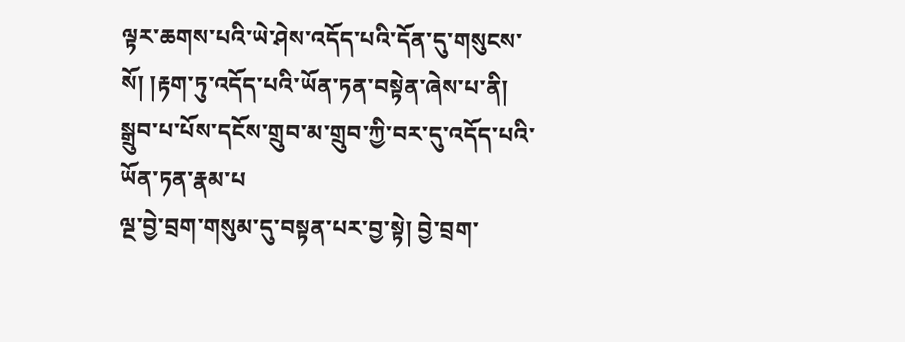ལྟར་ཆགས་པའི་ཡེ་ཤེས་འདོད་པའི་དོན་དུ་གསུངས་སོ། །རྟག་ཏུ་འདོད་པའི་ཡོན་ཏན་བསྟེན་ཞེས་པ་ནི། སྒྲུབ་པ་པོས་དངོས་གྲུབ་མ་གྲུབ་ཀྱི་བར་དུ་འདོད་པའི་ཡོན་ཏན་རྣམ་པ
ལྔ་བྱེ་བྲག་གསུམ་དུ་བསྟན་པར་བྱ་སྟེ། བྱེ་བྲག་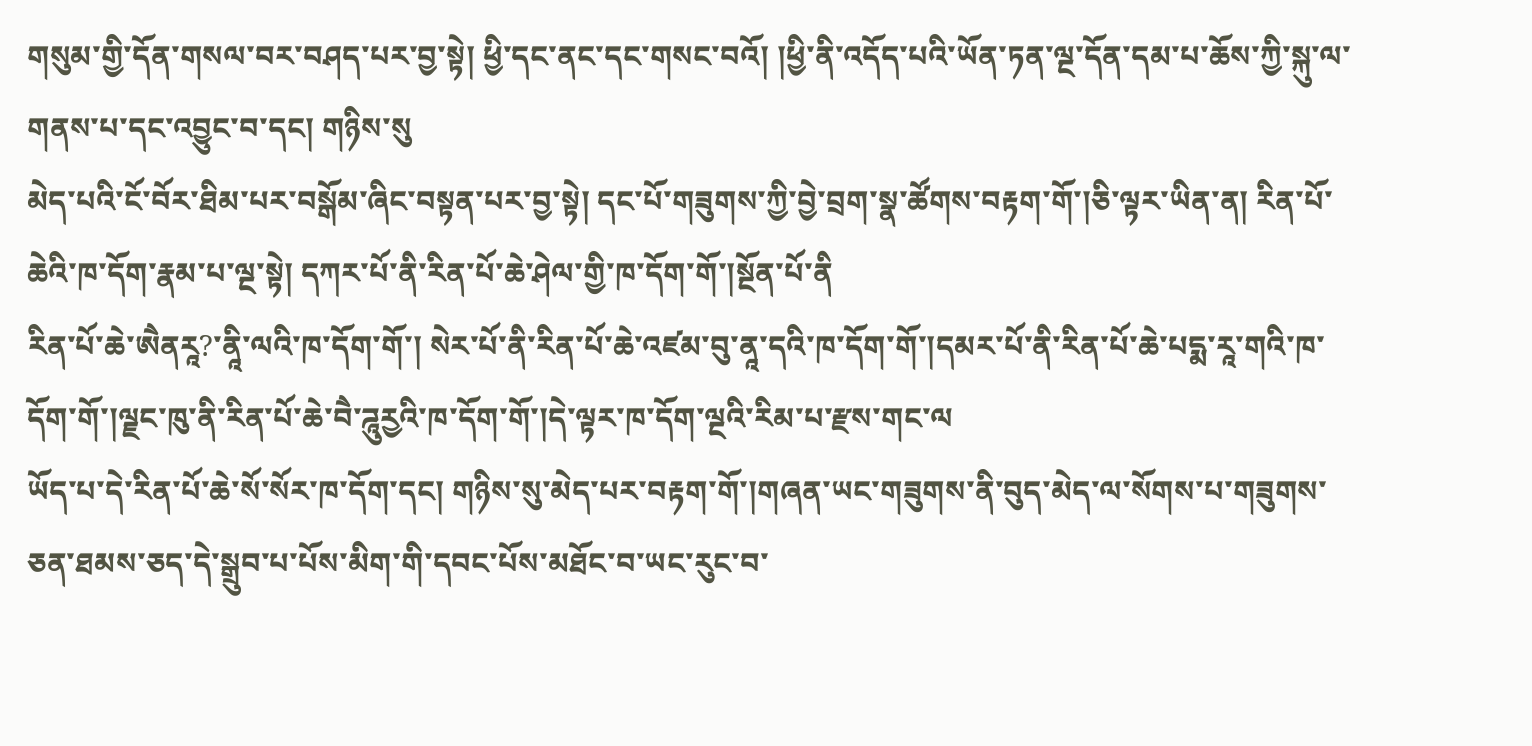གསུམ་གྱི་དོན་གསལ་བར་བཤད་པར་བྱ་སྟེ། ཕྱི་དང་ནང་དང་གསང་བའོ། །ཕྱི་ནི་འདོད་པའི་ཡོན་ཏན་ལྔ་དོན་དམ་པ་ཆོས་ཀྱི་སྐུ་ལ་གནས་པ་དང་འབྱུང་བ་དང། གཉིས་སུ
མེད་པའི་ངོ་བོར་ཐིམ་པར་བསྒོམ་ཞིང་བསྟན་པར་བྱ་སྟེ། དང་པོ་གཟུགས་ཀྱི་བྱེ་བྲག་སྣ་ཚོགས་བརྟག་གོ་།ཅི་ལྟར་ཡིན་ན། རིན་པོ་ཆེའི་ཁ་དོག་རྣམ་པ་ལྔ་སྟེ། དཀར་པོ་ནི་རིན་པོ་ཆེ་ཤེལ་གྱི་ཁ་དོག་གོ་།སྔོན་པོ་ནི
རིན་པོ་ཆེ་ཨཻནརཱ?་ནཱི་ལའི་ཁ་དོག་གོ་། སེར་པོ་ནི་རིན་པོ་ཆེ་འཛམ་བུ་ནཱ་དའི་ཁ་དོག་གོ་།དམར་པོ་ནི་རིན་པོ་ཆེ་པདྨ་རཱ་གའི་ཁ་དོག་གོ་།ལྗང་ཁུ་ནི་རིན་པོ་ཆེ་བཻ་ཌཱུརྱའི་ཁ་དོག་གོ་།དེ་ལྟར་ཁ་དོག་ལྔའི་རིམ་པ་རྫས་གང་ལ
ཡོད་པ་དེ་རིན་པོ་ཆེ་སོ་སོར་ཁ་དོག་དང། གཉིས་སུ་མེད་པར་བརྟག་གོ་།གཞན་ཡང་གཟུགས་ནི་བུད་མེད་ལ་སོགས་པ་གཟུགས་ཅན་ཐམས་ཅད་དེ་སྒྲུབ་པ་པོས་མིག་གི་དབང་པོས་མཐོང་བ་ཡང་རུང་བ་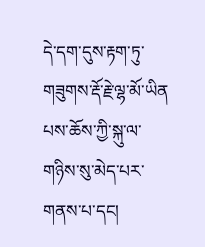དེ་དག་དུས་རྟག་ཏུ་གཟུགས་རྡོ་རྗེ་ལྷ་མོ་ཡིན
པས་ཆོས་ཀྱི་སྐུ་ལ་གཉིས་སུ་མེད་པར་གནས་པ་དང།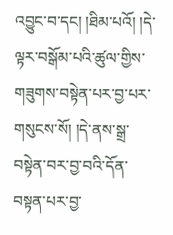འབྱུང་བ་དང། །ཐིམ་པའོ། །དེ་ལྟར་བསྒོམ་པའི་ཚུལ་གྱིས་གཟུགས་བསྟེན་པར་བྱ་པར་གསུངས་སོ། །དེ་ནས་སྒྲ་བསྟེན་བར་བྱ་བའི་དོན་བསྟན་པར་བྱ་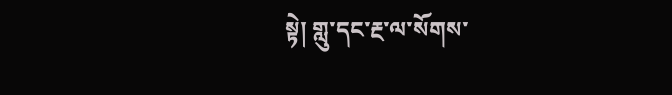སྟེ། གླུ་དང་རྔ་ལ་སོགས་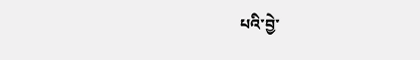པའི་བྱེ་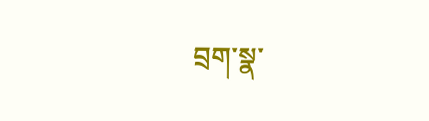བྲག་སྣ་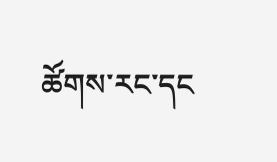ཚོགས་རང་དང